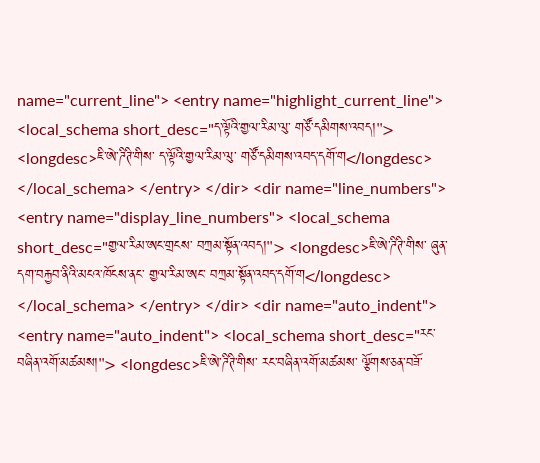name="current_line"> <entry name="highlight_current_line"> <local_schema short_desc="ད་ལྟོའི་གྱལ་རིམ་ལུ་ གཙོ་དམིགས་འབད།"> <longdesc>ཇི་ཨེ་ཌིཊི་གིས་ ད་ལྟོའི་གྱལ་རིམ་ལུ་ གཙོ་དམིགས་འབད་དགོ་ག</longdesc> </local_schema> </entry> </dir> <dir name="line_numbers"> <entry name="display_line_numbers"> <local_schema short_desc="གྱལ་རིམ་ཨང་གྲངས་ བཀྲམ་སྟོན་འབད།"> <longdesc>ཇི་ཨེ་ཌིཊི་གིས་ ཞུན་དག་བརྐྱབ་ནིའི་མངའ་ཁོངས་ནང་ གྱལ་རིམ་ཨང་ བཀྲམ་སྟོན་འབད་དགོ་ག</longdesc> </local_schema> </entry> </dir> <dir name="auto_indent"> <entry name="auto_indent"> <local_schema short_desc="རང་བཞིན་འགོ་མཚམས།"> <longdesc>ཇི་ཨེ་ཌིཊི་གིས་ རང་བཞིན་འགོ་མཚམས་ ལྕོགས་ཅན་བཟོ་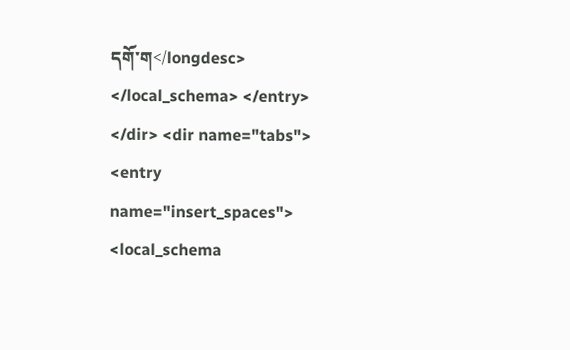དགོ་ག</longdesc> </local_schema> </entry> </dir> <dir name="tabs"> <entry name="insert_spaces"> <local_schema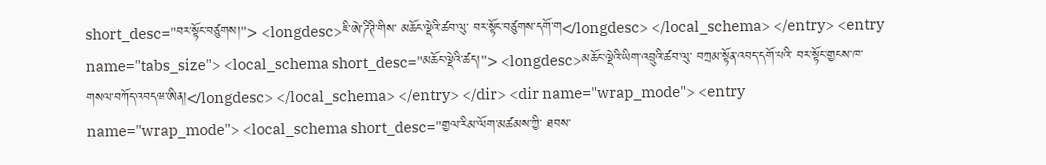short_desc="བར་སྟོང་བཙུགས།"> <longdesc>ཇི་ཨེ་ཌིཊི་གིས་ མཆོང་ལྡེའི་ཚབ་ལུ་ བར་སྟོང་བཙུགས་དགོ་ག</longdesc> </local_schema> </entry> <entry name="tabs_size"> <local_schema short_desc="མཆོང་ལྡེའི་ཚད།"> <longdesc>མཆོང་ལྡེའི་ཡིག་འབྲུའི་ཚབ་ལུ་ བཀྲམ་སྟོན་འབད་དགོ་པའི་ བར་སྟོང་གྱངས་ཁ་ གསལ་བཀོད་འབདཝ་ཨིན།</longdesc> </local_schema> </entry> </dir> <dir name="wrap_mode"> <entry name="wrap_mode"> <local_schema short_desc="གྱལ་རིམ་ལོག་མཚམས་ཀྱི་ ཐབས་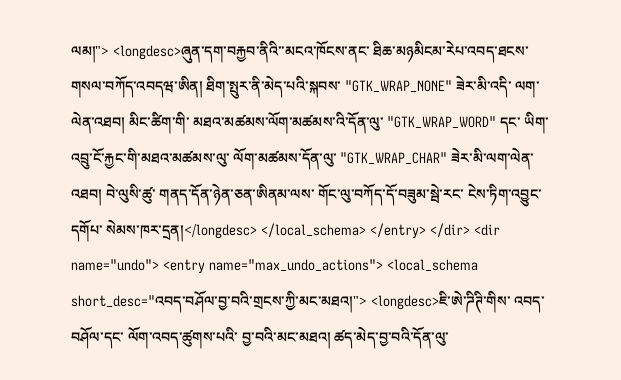ལམ།"> <longdesc>ཞུན་དག་བརྐྱབ་ནིའི་་མངའ་ཁོངས་ནང་ ཐིཆ་མཉམིངམ་རེཔ་འབད་ཐངས་ གསལ་བཀོད་འབདཝ་ཨིན། ཐིག་སྤུར་ནི་མེད་པའི་སྐབས་ "GTK_WRAP_NONE" ཟེར་མི་འདི་ ལག་ལེན་འཐབ། མིང་ཚིག་གི་ མཐའ་མཚམས་ལོག་མཚམས་འི་དོན་ལུ་ "GTK_WRAP_WORD" དང་ ཡིག་འབྲུ་ངོ་རྐྱང་གི་མཐའ་མཚམས་ལུ་ ལོག་མཚམས་དོན་ལུ་ "GTK_WRAP_CHAR" ཟེར་མི་ལག་ལེན་འཐབ། བེ་ལུསི་ཚུ་ གནད་དོན་ཉེན་ཅན་ཨིནམ་ལས་ གོང་ལུ་བཀོད་དོ་བཟུམ་སྦེ་རང་ ངེས་ཏིག་འབྱུང་དགོཔ་ སེམས་ཁར་དྲན།</longdesc> </local_schema> </entry> </dir> <dir name="undo"> <entry name="max_undo_actions"> <local_schema short_desc="འབད་བཤོལ་བྱ་བའི་གྲངས་ཀྱི་མང་མཐའ།"> <longdesc>ཇི་ཨེ་ཌིཊི་གིས་ འབད་བཤོལ་དང་ ལོག་འབད་ཚུགས་པའི་ བྱ་བའི་མང་མཐའ། ཚད་མེད་བྱ་བའི་དོན་ལུ་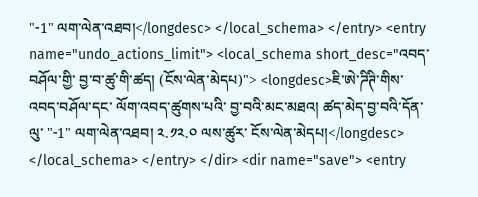"-1" ལག་ལེན་འཐབ།</longdesc> </local_schema> </entry> <entry name="undo_actions_limit"> <local_schema short_desc="འབད་བཤོལ་གྱི་ བྱ་བ་ཚུ་གི་ཚད། (ངོས་ལེན་མེདཔ)"> <longdesc>ཇི་ཨེ་ཌིཊི་གིས་ འབད་བཤོལ་དང་ ལོག་འབད་ཚུགས་པའི་ བྱ་བའི་མང་མཐའ། ཚད་མེད་བྱ་བའི་དོན་ལུ་ "-1" ལག་ལེན་འཐབ། ༢.༡༢.༠ ལས་ཚུར་ ངོས་ལེན་མེདཔ།</longdesc> </local_schema> </entry> </dir> <dir name="save"> <entry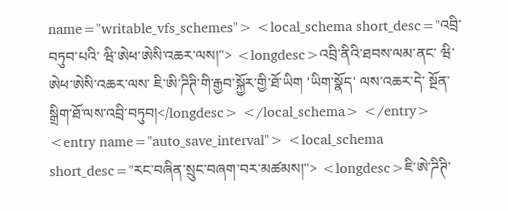name="writable_vfs_schemes"> <local_schema short_desc="འབྲི་བཏུབ་པའི་ ཝི་ཨེཕ་ཨེསི་འཆར་ལས།"> <longdesc>འབྲི་ནིའི་ཐབས་ལམ་ནང་ ཝི་ཨེཕ་ཨེསི་འཆར་ལས་ ཇི་ཨི་ཌིཊི་གི་རྒྱབ་སྐྱོར་གྱི་ཐོ་ཡིག 'ཡིག་སྣོད' ལས་འཆར་དེ་ སྔོན་སྒྲིག་ཐོ་ལས་འབྲི་བཏུབ།</longdesc> </local_schema> </entry> <entry name="auto_save_interval"> <local_schema short_desc="རང་བཞིན་སྲུང་བཞག་བར་མཚམས།"> <longdesc>ཇི་ཨེ་ཌིཊི་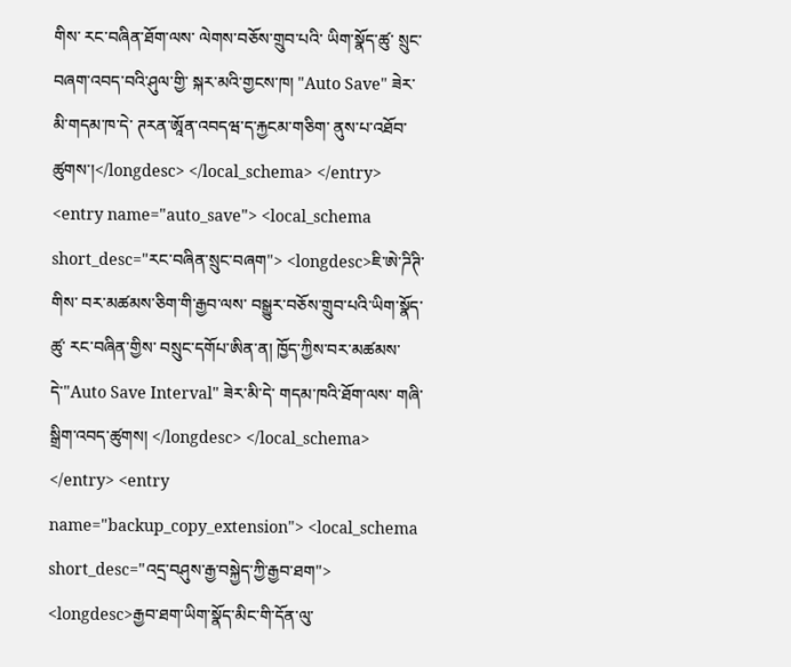གིས་ རང་བཞིན་ཐོག་ལས་ ལེགས་བཅོས་གྲུབ་པའི་ ཡིག་སྣོད་ཚུ་ སྲུང་བཞག་འབད་བའི་ཤུལ་གྱི་ སྐར་མའི་གྱངས་ཁ། "Auto Save" ཟེར་མི་གདམ་ཁ་དེ་ ཊརན་ཨཱོན་འབདཝ་ད་རྐྱངམ་གཅིག་ ནུས་པ་འཐོབ་ཚུགས་།</longdesc> </local_schema> </entry> <entry name="auto_save"> <local_schema short_desc="རང་བཞིན་སྲུང་བཞག"> <longdesc>ཇི་ཨེ་ཌིཊི་གིས་ བར་མཚམས་ཅིག་གི་རྒྱབ་ལས་ བསྒྱུར་བཅོས་གྲུབ་པའི་ཡིག་སྣོད་ཚུ་ རང་བཞིན་གྱིས་ བསྲུང་དགོཔ་ཨིན་ན། ཁྱོད་ཀྱིས་བར་མཚམས་དེ་"Auto Save Interval" ཟེར་མི་དེ་ གདམ་ཁའི་ཐོག་ལས་ གཞི་སྒྲིག་འབད་ཚུགས། </longdesc> </local_schema> </entry> <entry name="backup_copy_extension"> <local_schema short_desc="འདྲ་བཤུས་རྒྱ་བསྐྱེད་ཀྱི་རྒྱབ་ཐག"> <longdesc>རྒྱབ་ཐག་ཡིག་སྣོད་མིང་གི་དོན་ལུ་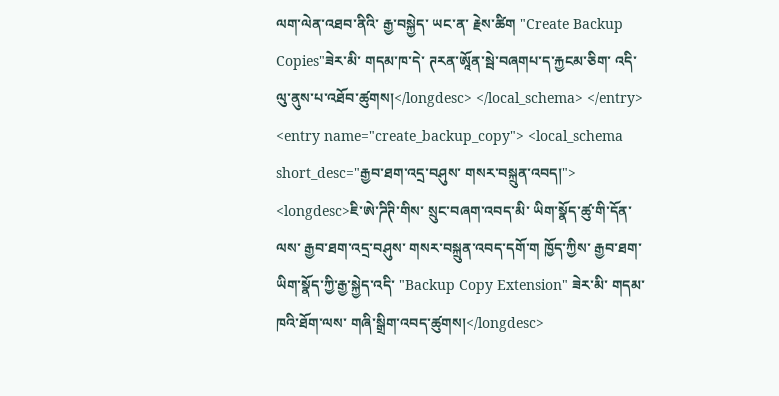ལག་ལེན་འཐབ་ནིའི་ རྒྱ་བསྐྱེད་ ཡང་ན་ རྗེས་ཚིག "Create Backup Copies"ཟེར་མི་ གདམ་ཁ་དེ་ ཊརན་ཨཱོན་སྦེ་བཞགཔ་ད་རྐྱངམ་ཅིག་ འདི་ལུ་ནུས་པ་འཐོབ་ཚུགས།</longdesc> </local_schema> </entry> <entry name="create_backup_copy"> <local_schema short_desc="རྒྱབ་ཐག་འདྲ་བཤུས་ གསར་བསྐྲུན་འབད།"> <longdesc>ཇི་ཨེ་ཌིཊི་གིས་ སྲུང་བཞག་འབད་མི་ ཡིག་སྣོད་ཚུ་གི་དོན་ལས་ རྒྱབ་ཐག་འདྲ་བཤུས་ གསར་བསྐྲུན་འབད་དགོ་ག ཁྱོད་ཀྱིས་ རྒྱབ་ཐག་ཡིག་སྣོད་ཀྱི་རྒྱ་སྐྱེད་འདི་ "Backup Copy Extension" ཟེར་མི་ གདམ་ཁའི་ཐོག་ལས་ གཞི་སྒྲིག་འབད་ཚུགས།</longdesc>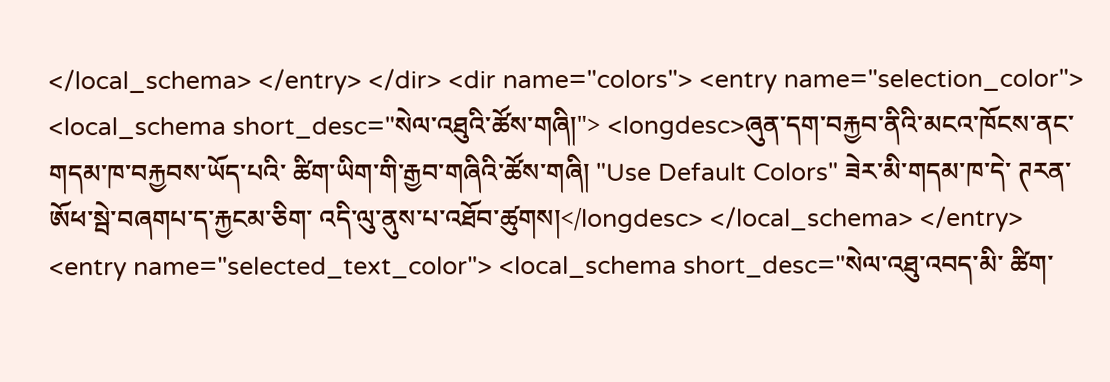</local_schema> </entry> </dir> <dir name="colors"> <entry name="selection_color"> <local_schema short_desc="སེལ་འཐུའི་ཚོས་གཞི།"> <longdesc>ཞུན་དག་བརྐྱབ་ནིའི་མངའ་ཁོངས་ནང་ གདམ་ཁ་བརྐྱབས་ཡོད་པའི་ ཚིག་ཡིག་གི་རྒྱབ་གཞིའི་ཚོས་གཞི། "Use Default Colors" ཟེར་མི་གདམ་ཁ་དེ་ ཊརན་ཨོཕ་སྦེ་བཞགཔ་ད་རྐྱངམ་ཅིག་ འདི་ལུ་ནུས་པ་འཐོབ་ཚུགས།</longdesc> </local_schema> </entry> <entry name="selected_text_color"> <local_schema short_desc="སེལ་འཐུ་འབད་མི་ ཚིག་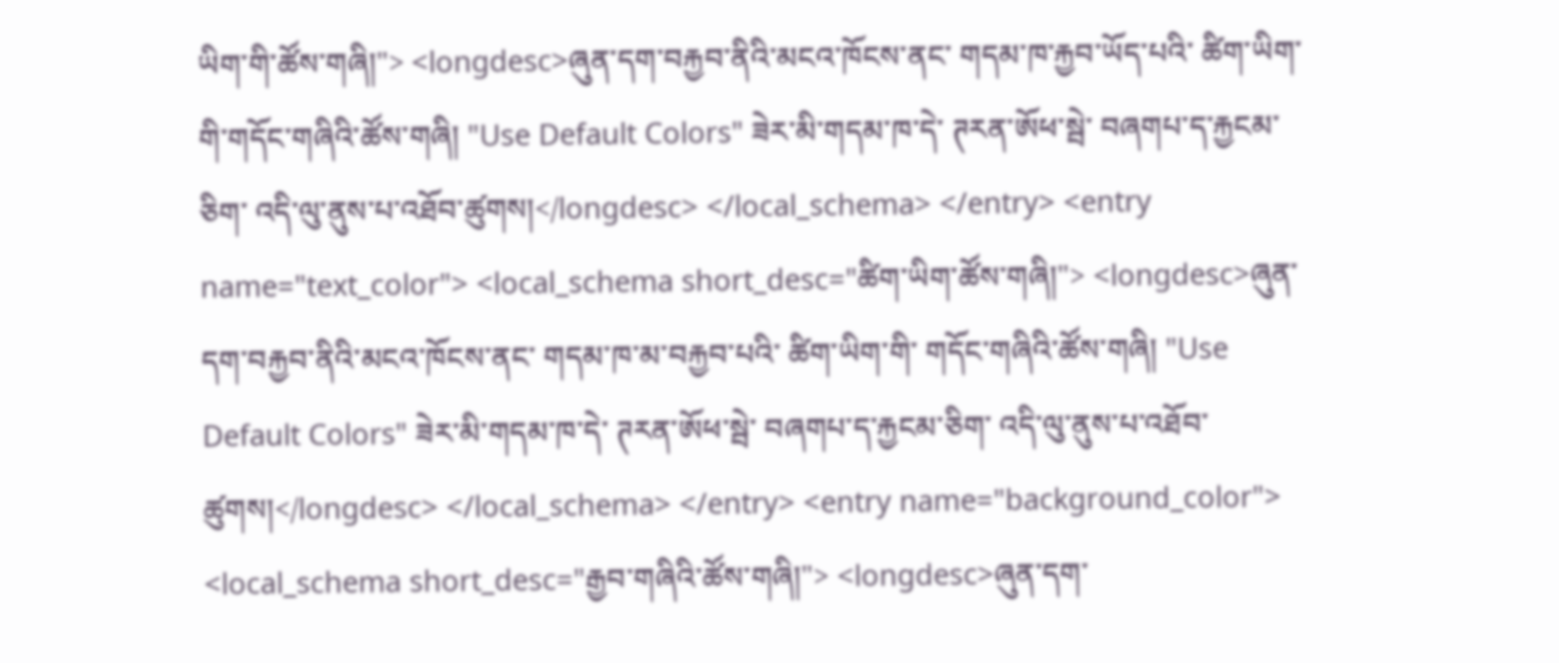ཡིག་གི་ཚོས་གཞི།"> <longdesc>ཞུན་དག་བརྐྱབ་ནིའི་མངའ་ཁོངས་ནང་ གདམ་ཁ་རྐྱབ་ཡོད་པའི་ ཚིག་ཡིག་གི་གདོང་གཞིའི་ཚོས་གཞི། "Use Default Colors" ཟེར་མི་གདམ་ཁ་དེ་ ཊརན་ཨོཕ་སྦེ་ བཞགཔ་ད་རྐྱངམ་ཅིག་ འདི་ལུ་ནུས་པ་འཐོབ་ཚུགས།</longdesc> </local_schema> </entry> <entry name="text_color"> <local_schema short_desc="ཚིག་ཡིག་ཚོས་གཞི།"> <longdesc>ཞུན་དག་བརྐྱབ་ནིའི་མངའ་ཁོངས་ནང་ གདམ་ཁ་མ་བརྐྱབ་པའི་ ཚིག་ཡིག་གི་ གདོང་གཞིའི་ཚོས་གཞི། "Use Default Colors" ཟེར་མི་གདམ་ཁ་དེ་ ཊརན་ཨོཕ་སྦེ་ བཞགཔ་ད་རྐྱངམ་ཅིག་ འདི་ལུ་ནུས་པ་འཐོབ་ཚུགས།</longdesc> </local_schema> </entry> <entry name="background_color"> <local_schema short_desc="རྒྱབ་གཞིའི་ཚོས་གཞི།"> <longdesc>ཞུན་དག་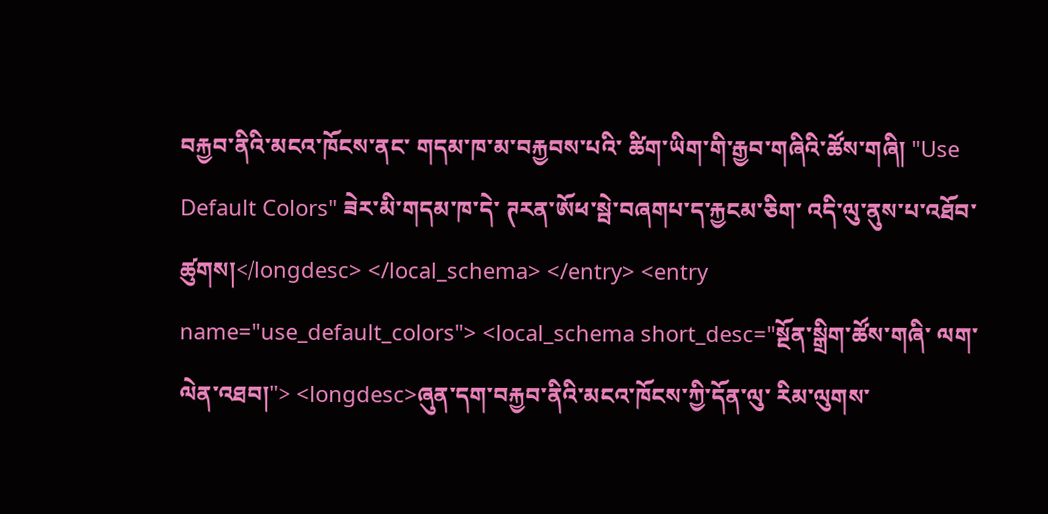བརྐྱབ་ནིའི་མངའ་ཁོངས་ནང་ གདམ་ཁ་མ་བརྐྱབས་པའི་ ཚིག་ཡིག་གི་རྒྱབ་གཞིའི་ཚོས་གཞི། "Use Default Colors" ཟེར་མི་གདམ་ཁ་དེ་ ཊརན་ཨོཕ་སྦེ་བཞགཔ་ད་རྐྱངམ་ཅིག་ འདི་ལུ་ནུས་པ་འཐོབ་ཚུགས།</longdesc> </local_schema> </entry> <entry name="use_default_colors"> <local_schema short_desc="སྔོན་སྒྲིག་ཚོས་གཞི་ ལག་ལེན་འཐབ།"> <longdesc>ཞུན་དག་བརྐྱབ་ནིའི་མངའ་ཁོངས་ཀྱི་དོན་ལུ་ རིམ་ལུགས་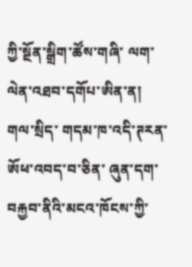ཀྱི་སྔོན་སྒྲིག་ཚོས་གཞི་ ལག་ལེན་འཐབ་དགོཔ་ཨིན་ན། གལ་སྲིད་ གདམ་ཁ་འདི་ཊརན་ཨོཕ་འབད་བ་ཅིན་ ཞུན་དག་བརྐྱབ་ནིའི་མངའ་ཁོངས་ཀྱི་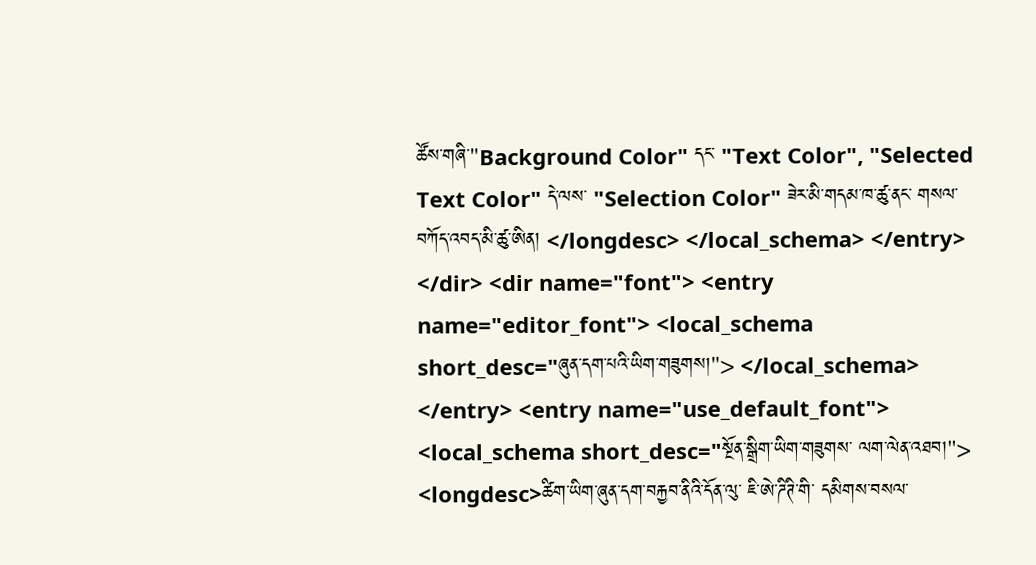ཚོས་གཞི་"Background Color" དང་ "Text Color", "Selected Text Color" དེ་ལས་ "Selection Color" ཟེར་མི་གདམ་ཁ་ཚུ་ནང་ གསལ་བཀོད་འབད་མི་ཚུ་ཨིན། </longdesc> </local_schema> </entry> </dir> <dir name="font"> <entry name="editor_font"> <local_schema short_desc="ཞུན་དག་པའི་ཡིག་གཟུགས།"> </local_schema> </entry> <entry name="use_default_font"> <local_schema short_desc="སྔོན་སྒྲིག་ཡིག་གཟུགས་ ལག་ལེན་འཐབ།"> <longdesc>ཚིག་ཡིག་ཞུན་དག་བརྐྱབ་ནིའི་དོན་ལུ་ ཇི་ཨེ་ཌིཊི་གི་ དམིགས་བསལ་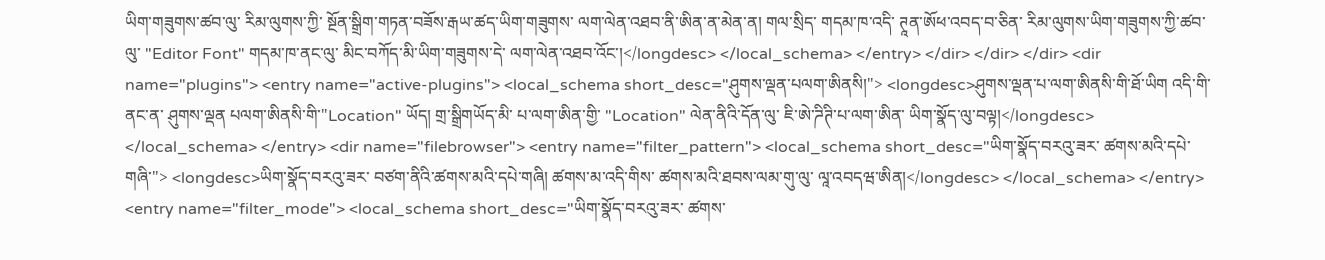ཡིག་གཟུགས་ཚབ་ལུ་ རིམ་ལུགས་ཀྱི་ སྔོན་སྒྲིག་གཏན་བཟོས་རྒཡ་ཚད་ཡིག་གཟུགས་ ལག་ལེན་འཐབ་ནི་ཨིན་ན་མེན་ན། གལ་སྲིད་ གདམ་ཁ་འདི་ ཊཱན་ཨོཕ་འབད་བ་ཅིན་ རིམ་ལུགས་ཡིག་གཟུགས་ཀྱི་ཚབ་ལུ་ "Editor Font" གདམ་ཁ་ནང་ལུ་ མིང་བཀོད་མི་ཡིག་གཟུགས་དེ་ ལག་ལེན་འཐབ་འོང་།</longdesc> </local_schema> </entry> </dir> </dir> </dir> <dir name="plugins"> <entry name="active-plugins"> <local_schema short_desc="ཤུགས་ལྡན་པལག་ཨིནསི།"> <longdesc>ཤུགས་ལྡན་པ་ལག་ཨིནསི་གི་ཐོ་ཡིག འདི་གི་ནང་ན་ ཤུགས་ལྡན པལག་ཨིནསི་གི་"Location" ཡོད། གྲ་སྒྲིགཡོད་མི་ པ་ལག་ཨིན་གྱི་ "Location" ལེན་ནིའི་དོན་ལུ་ ཇི་ཨེ་ཌིཊི་པ་ལག་ཨིན་ ཡིག་སྣོད་ལུ་བལྟ།</longdesc> </local_schema> </entry> <dir name="filebrowser"> <entry name="filter_pattern"> <local_schema short_desc="ཡིག་སྣོད་བརའུ་ཟར་ ཚགས་མའི་དཔེ་གཞི་"> <longdesc>ཡིག་སྣོད་བརའུ་ཟར་ བཙག་ནིའི་ཚགས་མའི་དཔེ་གཞི། ཚགས་མ་འདི་གིས་ ཚགས་མའི་ཐབས་ལམ་གུ་ལུ་ ལཱ་འབདཝ་ཨིན།</longdesc> </local_schema> </entry> <entry name="filter_mode"> <local_schema short_desc="ཡིག་སྣོད་བརའུ་ཟར་ ཚགས་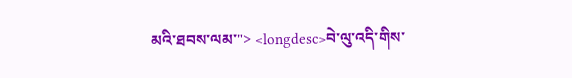མའི་ཐབས་ལམ་"> <longdesc>བེ་ལུ་འདི་གིས་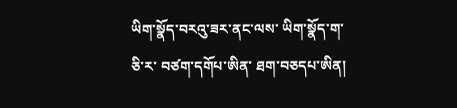ཡིག་སྣོད་བརའུ་ཟར་ནང་ལས་ ཡིག་སྣོད་ག་ཅི་ར་ བཙག་དགོཔ་ཨིན་ ཐག་བཅདཔ་ཨིན།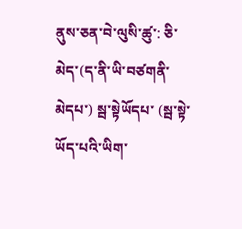ནུས་ཅན་བེ་ལུསི་ཚུ་: ཅི་མེད་(ད་ནི་ཡི་བཙགནི་མེདཔ་) སྦ་སྟེཡོདཔ་ (སྦ་སྟེ་ཡོད་པའི་ཡིག་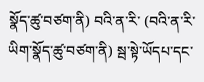སྣོད་ཚུ་བཙག་ནི) བའི་ན་རི་ (བའི་ན་རི་ཡིག་སྣོད་ཚུ་བཙག་ནི) སྦ་སྟེ་ཡོདཔ་དང་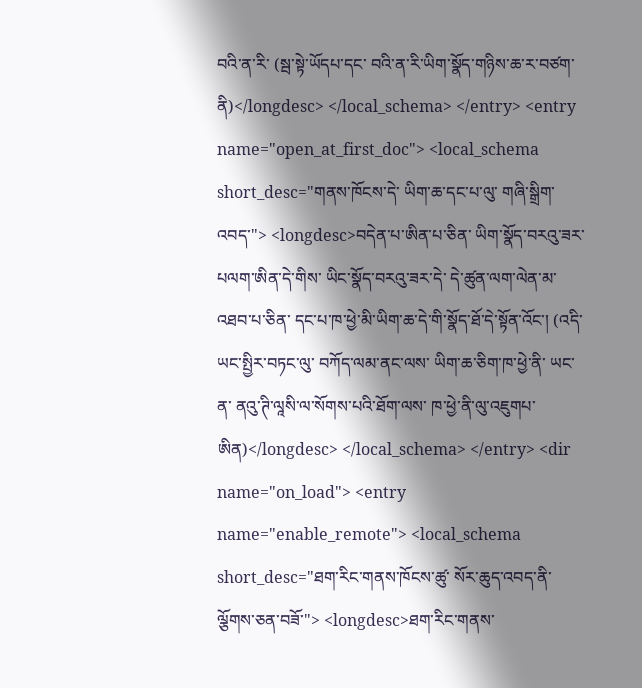བའི་ན་རི་ (སྦ་སྟེ་ཡོདཔ་དང་ བའི་ན་རི་ཡིག་སྣོད་གཉིས་ཆ་ར་བཙག་ནི)</longdesc> </local_schema> </entry> <entry name="open_at_first_doc"> <local_schema short_desc="གནས་ཁོངས་དེ་ ཡིག་ཆ་དང་པ་ལུ་ གཞི་སྒྲིག་འབད་"> <longdesc>བདེན་པ་ཨིན་པ་ཅིན་ ཡིག་སྣོད་བརའུ་ཟར་ པལག་ཨིན་དེ་གིས་ ཡིང་སྣོད་བརའུ་ཟར་དེ་ དེ་ཚུན་ལག་ལེན་མ་འཐབ་པ་ཅིན་ དང་པ་ཁ་ཕྱེ་མི་ཡིག་ཆ་དེ་གི་སྣོད་ཐོ་དེ་སྟོན་འོང་། (འདི་ཡང་སྤྱིར་བཏང་ལུ་ བཀོད་ལམ་ནང་ལས་ ཡིག་ཆ་ཅིག་ཁ་ཕྱེ་ནི་ ཡང་ན་ ནའུ་ཊི་ལཱསི་ལ་སོགས་པའི་ཐོག་ལས་ ཁ་ཕྱེ་ནི་ལུ་འཇུགཔ་ཨིན)</longdesc> </local_schema> </entry> <dir name="on_load"> <entry name="enable_remote"> <local_schema short_desc="ཐག་རིང་གནས་ཁོངས་ཚུ་ སོར་ཆུད་འབད་ནི་ ལྕོགས་ཅན་བཟོ་"> <longdesc>ཐག་རིང་གནས་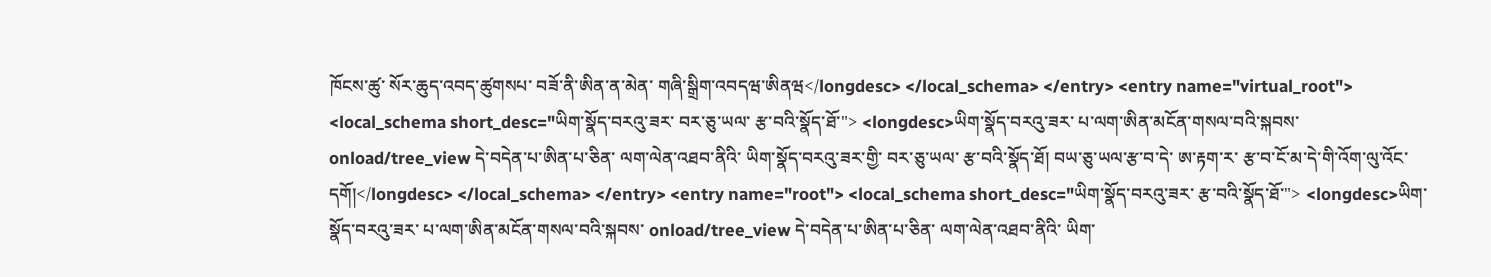ཁོངས་ཚུ་ སོར་ཆུད་འབད་ཚུགསཔ་ བཟོ་ནི་ཨིན་ན་མེན་ གཞི་སྒྲིག་འབདཝ་ཨིནཝ</longdesc> </local_schema> </entry> <entry name="virtual_root"> <local_schema short_desc="ཡིག་སྣོད་བརའུ་ཟར་ བར་ཅུ་ཡལ་ རྩ་བའི་སྣོད་ཐོ་"> <longdesc>ཡིག་སྣོད་བརའུ་ཟར་ པ་ལག་ཨིན་མངོན་གསལ་བའི་སྐབས་ onload/tree_view དེ་བདེན་པ་ཨིན་པ་ཅིན་ ལག་ལེན་འཐབ་ནིའི་ ཡིག་སྣོད་བརའུ་ཟར་གྱི་ བར་ཅུ་ཡལ་ རྩ་བའི་སྣོད་ཐོ། བཡ་ཅུ་ཡལ་རྩ་བ་དེ་ ཨ་རྟག་ར་ རྩ་བ་ངོ་མ་དེ་གི་འོག་ལུ་འོང་དགོ།</longdesc> </local_schema> </entry> <entry name="root"> <local_schema short_desc="ཡིག་སྣོད་བརའུ་ཟར་ རྩ་བའི་སྣོད་ཐོ་"> <longdesc>ཡིག་སྣོད་བརའུ་ཟར་ པ་ལག་ཨིན་མངོན་གསལ་བའི་སྐབས་ onload/tree_view དེ་བདེན་པ་ཨིན་པ་ཅིན་ ལག་ལེན་འཐབ་ནིའི་ ཡིག་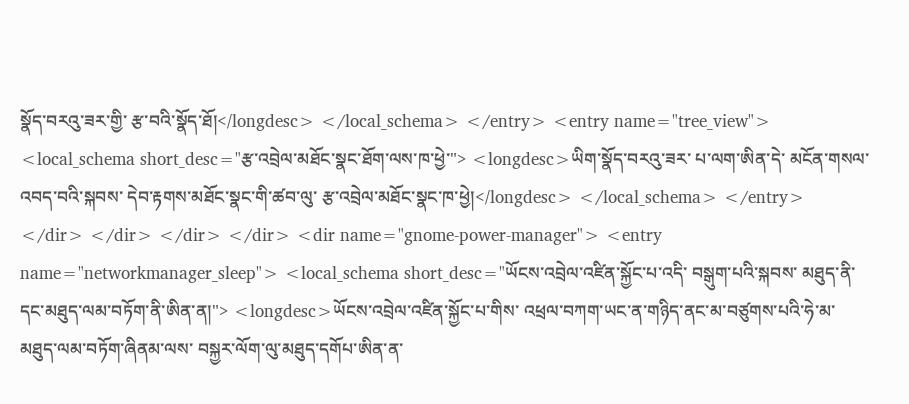སྣོད་བརའུ་ཟར་གྱི་ རྩ་བའི་སྣོད་ཐོ།</longdesc> </local_schema> </entry> <entry name="tree_view"> <local_schema short_desc="རྩ་འབྲེལ་མཐོང་སྣང་ཐོག་ལས་ཁ་ཕྱེ་"> <longdesc>ཡིག་སྣོད་བརའུ་ཟར་ པ་ལག་ཨིན་དེ་ མངོན་གསལ་འབད་བའི་སྐབས་ དེབ་རྟགས་མཐོང་སྣང་གི་ཚབ་ལུ་ རྩ་འབྲེལ་མཐོང་སྣང་ཁ་ཕྱེ།</longdesc> </local_schema> </entry> </dir> </dir> </dir> </dir> <dir name="gnome-power-manager"> <entry name="networkmanager_sleep"> <local_schema short_desc="ཡོངས་འབྲེལ་འཛིན་སྐྱོང་པ་འདི་ བསྒུག་པའི་སྐབས་ མཐུད་ནི་དང་མཐུད་ལམ་བཏོག་ནི་ཨིན་ན།"> <longdesc>ཡོངས་འབྲེལ་འཛིན་སྐྱོང་པ་གིས་ འཕྲལ་བཀག་ཡང་ན་གཉིད་ནང་མ་བཙུགས་པའི་ཧེ་མ་ མཐུད་ལམ་བཏོག་ཞིནམ་ལས་ བསྐྱར་ལོག་ལུ་མཐུད་དགོཔ་ཨིན་ན་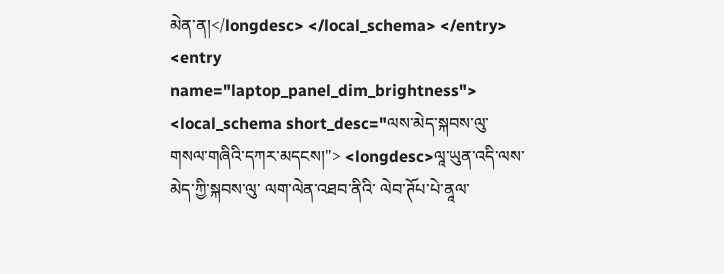མེན་ན།</longdesc> </local_schema> </entry> <entry name="laptop_panel_dim_brightness"> <local_schema short_desc="ལས་མེད་སྐབས་ལུ་ གསལ་གཞིའི་དཀར་མདངས།"> <longdesc>ལཱ་ཡུན་འདི་ལས་མེད་ཀྱི་སྐབས་ལུ་ ལག་ལེན་འཐབ་ནིའི་ ལེབ་ཊོཔ་པེ་ནཱལ་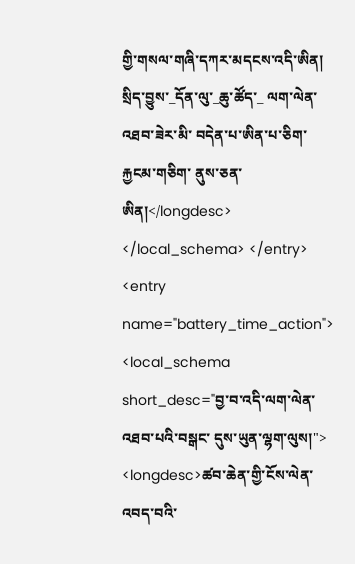གྱི་གསལ་གཞི་དཀར་མདངས་འདི་ཨིན། སྲིད་བྱུས་_དོན་ལུ་_ཆུ་ཚོད་_ ལག་ལེན་འཐབ་ཟེར་མི་ བདེན་པ་ཨིན་པ་ཅིག་རྐྱངམ་གཅིག་ ནུས་ཅན་ཨིན།</longdesc> </local_schema> </entry> <entry name="battery_time_action"> <local_schema short_desc="བྱ་བ་འདི་ལག་ལེན་འཐབ་པའི་བསྒང་ དུས་ཡུན་ལྷག་ལུས།"> <longdesc>ཚབ་ཆེན་གྱི་ངོས་ལེན་འབད་བའི་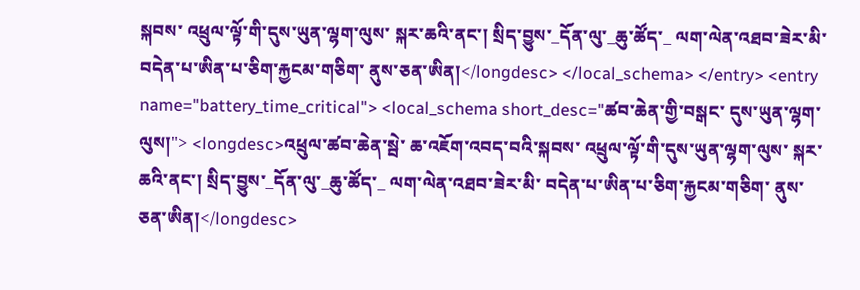སྐབས་ འཕྲུལ་ལྟོ་གི་དུས་ཡུན་ལྷག་ལུས་ སྐར་ཆའི་ནང་། སྲིད་བྱུས་_དོན་ལུ་_ཆུ་ཚོད་_ ལག་ལེན་འཐབ་ཟེར་མི་ བདེན་པ་ཨིན་པ་ཅིག་རྐྱངམ་གཅིག་ ནུས་ཅན་ཨིན།</longdesc> </local_schema> </entry> <entry name="battery_time_critical"> <local_schema short_desc="ཚབ་ཆེན་གྱི་བསྒང་ དུས་ཡུན་ལྷག་ལུས།"> <longdesc>འཕྲུལ་ཚབ་ཆེན་སྦེ་ ཆ་འཇོག་འབད་བའི་སྐབས་ འཕྲུལ་ལྟོ་གི་དུས་ཡུན་ལྷག་ལུས་ སྐར་ཆའི་ནང་། སྲིད་བྱུས་_དོན་ལུ་_ཆུ་ཚོད་_ ལག་ལེན་འཐབ་ཟེར་མི་ བདེན་པ་ཨིན་པ་ཅིག་རྐྱངམ་གཅིག་ ནུས་ཅན་ཨིན།</longdesc>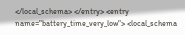</local_schema> </entry> <entry name="battery_time_very_low"> <local_schema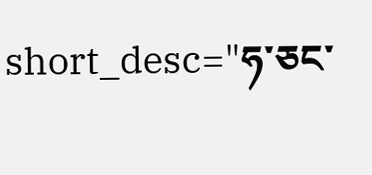short_desc="ཧ་ཅང་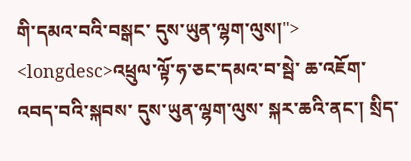གི་དམའ་བའི་བསྒང་ དུས་ཡུན་ལྷག་ལུས།"> <longdesc>འཕྲུལ་ལྟོ་ཧ་ཅང་དམའ་བ་སྦེ་ ཆ་འཇོག་འབད་བའི་སྐབས་ དུས་ཡུན་ལྷག་ལུས་ སྐར་ཆའི་ནང་། སྲིད་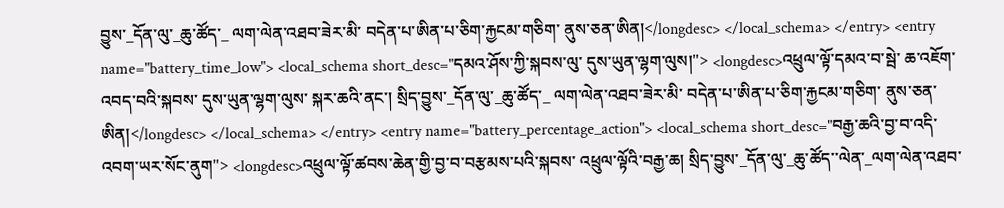བྱུས་_དོན་ལུ་_ཆུ་ཚོད་_ ལག་ལེན་འཐབ་ཟེར་མི་ བདེན་པ་ཨིན་པ་ཅིག་རྐྱངམ་གཅིག་ ནུས་ཅན་ཨིན།</longdesc> </local_schema> </entry> <entry name="battery_time_low"> <local_schema short_desc="དམའ་ཤོས་ཀྱི་སྐབས་ལུ་ དུས་ཡུན་ལྷག་ལུས།"> <longdesc>འཕྲུལ་ལྟོ་དམའ་བ་སྦེ་ ཆ་འཇོག་འབད་བའི་སྐབས་ དུས་ཡུན་ལྷག་ལུས་ སྐར་ཆའི་ནང་། སྲིད་བྱུས་_དོན་ལུ་_ཆུ་ཚོད་_ ལག་ལེན་འཐབ་ཟེར་མི་ བདེན་པ་ཨིན་པ་ཅིག་རྐྱངམ་གཅིག་ ནུས་ཅན་ཨིན།</longdesc> </local_schema> </entry> <entry name="battery_percentage_action"> <local_schema short_desc="བརྒྱ་ཆའི་བྱ་བ་འདི་འབག་ཡར་སོང་ནུག"> <longdesc>འཕྲུལ་ལྟོ་ཚབས་ཆེན་གྱི་བྱ་བ་བརྩམས་པའི་སྐབས་ འཕྲུལ་ལྟོའི་བརྒྱ་ཆ། སྲིད་བྱུས་_དོན་ལུ་_ཆུ་ཚོད་་ལེན་_ལག་ལེན་འཐབ་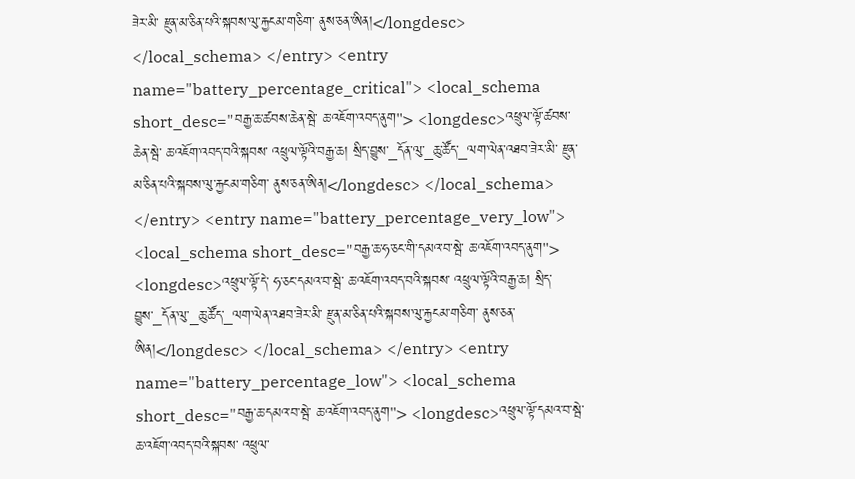ཟེར་མི་ རྫུན་མ་ཅིན་པའི་སྐབས་ལུ་རྐྱངམ་གཅིག་ ནུས་ཅན་ཨིན།</longdesc> </local_schema> </entry> <entry name="battery_percentage_critical"> <local_schema short_desc="བརྒྱ་ཆ་ཚབས་ཆེན་སྦེ་ ཆ་འཇོག་འབད་ནུག"> <longdesc>འཕྲུལ་ལྟོ་ཚབས་ཆེན་སྦེ་ ཆ་འཇོག་འབད་བའི་སྐབས་ འཕྲུལ་ལྟོའི་བརྒྱ་ཆ། སྲིད་བྱུས་_དོན་ལུ་_ཆུ་ཚོད་_ལག་ལེན་འཐབ་ཟེར་མི་ རྫུན་མ་ཅིན་པའི་སྐབས་ལུ་རྐྱངམ་གཅིག་ ནུས་ཅན་ཨིན།</longdesc> </local_schema> </entry> <entry name="battery_percentage_very_low"> <local_schema short_desc="བརྒྱ་ཆ་ཧ་ཅང་གི་དམའ་བ་སྦེ་ ཆ་འཇོག་འབད་ནུག"> <longdesc>འཕྲུལ་ལྟོ་དེ་ ཧ་ཅང་དམའ་བ་སྦེ་ ཆ་འཇོག་འབད་བའི་སྐབས་ འཕྲུལ་ལྟོའི་བརྒྱ་ཆ། སྲིད་བྱུས་_དོན་ལུ་_ཆུ་ཚོད་_ལག་ལེན་འཐབ་ཟེར་མི་ རྫུན་མ་ཅིན་པའི་སྐབས་ལུ་རྐྱངམ་གཅིག་ ནུས་ཅན་ཨིན།</longdesc> </local_schema> </entry> <entry name="battery_percentage_low"> <local_schema short_desc="བརྒྱ་ཆ་དམའ་བ་སྦེ་ ཆ་འཇོག་འབད་ནུག"> <longdesc>འཕྲུལ་ལྟོ་དམའ་བ་སྦེ་ ཆ་འཇོག་འབད་བའི་སྐབས་ འཕྲུལ་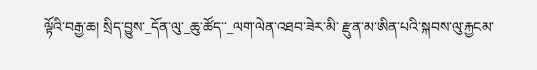ལྟོའི་བརྒྱ་ཆ། སྲིད་བྱུས་_དོན་ལུ་_ཆུ་ཚོད་་_ལག་ལེན་འཐབ་ཟེར་མི་ རྫུན་མ་ཨིན་པའི་སྐབས་ལུ་རྐྱངམ་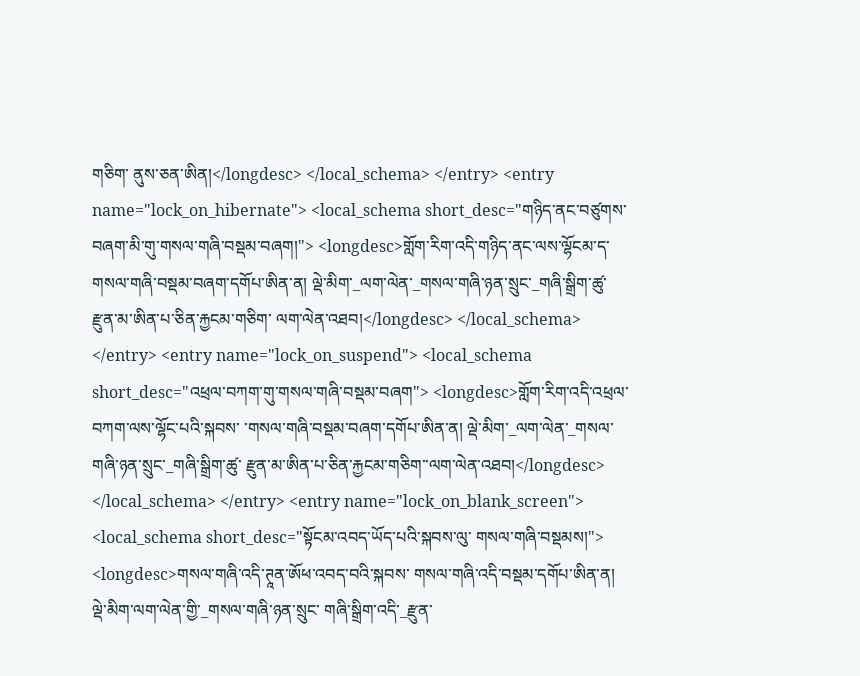གཅིག་ ནུས་ཅན་ཨིན།</longdesc> </local_schema> </entry> <entry name="lock_on_hibernate"> <local_schema short_desc="གཉིད་ནང་བཙུགས་བཞག་མི་གུ་གསལ་གཞི་བསྡམ་བཞག།"> <longdesc>གློག་རིག་འདི་གཉིད་ནང་ལས་ལྷོངམ་ད་ གསལ་གཞི་བསྡམ་བཞག་དགོཔ་ཨིན་ན། ལྡེ་མིག་_ལག་ལེན་_གསལ་གཞི་ཉན་སྲུང་_གཞི་སྒྲིག་ཚུ་ རྫུན་མ་ཨིན་པ་ཅིན་རྐྱངམ་གཅིག་ ལག་ལེན་འཐབ།</longdesc> </local_schema> </entry> <entry name="lock_on_suspend"> <local_schema short_desc="འཕྲལ་བཀག་གུ་གསལ་གཞི་བསྡམ་བཞག"> <longdesc>གློག་རིག་འདི་འཕྲལ་བཀག་ལས་ལྷོང་པའི་སྐབས་ ་གསལ་གཞི་བསྡམ་བཞག་དགོཔ་ཨིན་ན། ལྡེ་མིག་_ལག་ལེན་_གསལ་གཞི་ཉན་སྲུང་_གཞི་སྒྲིག་ཚུ་ རྫུན་མ་ཨིན་པ་ཅིན་རྐྱངམ་གཅིག་་ལག་ལེན་འཐབ།</longdesc> </local_schema> </entry> <entry name="lock_on_blank_screen"> <local_schema short_desc="སྟོངམ་འབད་ཡོད་པའི་སྐབས་ལུ་ གསལ་གཞི་བསྡམས།"> <longdesc>གསལ་གཞི་འདི་ཊཱན་ཨོཕ་འབད་བའི་སྐབས་ གསལ་གཞི་འདི་བསྡམ་དགོཔ་ཨིན་ན། ལྡེ་མིག་ལག་ལེན་གྱི་_གསལ་གཞི་ཉན་སྲུང་ གཞི་སྒྲིག་འདི་_རྫུན་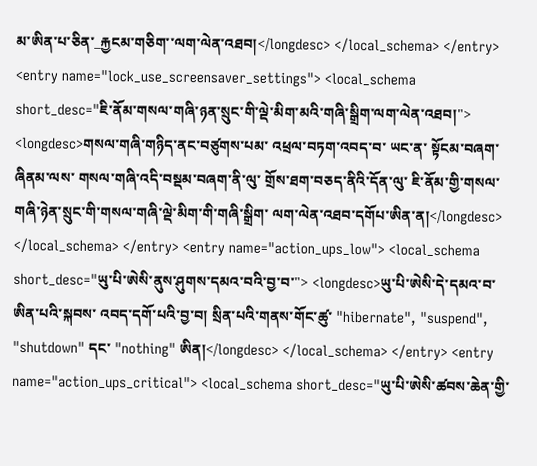མ་ཨིན་པ་ཅིན་_རྐྱངམ་གཅིག་་ལག་ལེན་འཐབ།</longdesc> </local_schema> </entry> <entry name="lock_use_screensaver_settings"> <local_schema short_desc="ཇི་ནོམ་གསལ་གཞི་ཉན་སྲུང་གི་ལྡེ་མིག་མའི་གཞི་སྒྲིག་ལག་ལེན་འཐབ།"> <longdesc>གསལ་གཞི་གཉིད་ནང་བཙུགས་པམ་ འཕྲལ་བཏག་འབད་བ་ ཡང་ན་ སྟོངམ་བཞག་ཞིནམ་ལས་ གསལ་གཞི་འདི་བསྡམ་བཞག་ནི་ལུ་ གྲོས་ཐག་བཅད་ནིའི་དོན་ལུ་ ཇི་ནོམ་གྱི་གསལ་གཞི་ཉེན་སྲུང་གི་གསལ་གཞི་ལྡེ་མིག་གི་གཞི་སྒྲིག་ ལག་ལེན་འཐབ་དགོཔ་ཨིན་ན།</longdesc> </local_schema> </entry> <entry name="action_ups_low"> <local_schema short_desc="ཡུ་པི་ཨེསི་ནུས་ཤུགས་དམའ་བའི་བྱ་བ་"> <longdesc>ཡུ་པི་ཨེསི་དེ་དམའ་བ་ཨིན་པའི་སྐབས་ འབད་དགོ་པའི་བྱ་བ། སྲིན་པའི་གནས་གོང་ཚུ་ "hibernate", "suspend", "shutdown" དང་ "nothing" ཨིན།</longdesc> </local_schema> </entry> <entry name="action_ups_critical"> <local_schema short_desc="ཡུ་པི་ཨེསི་ཚབས་ཆེན་གྱི་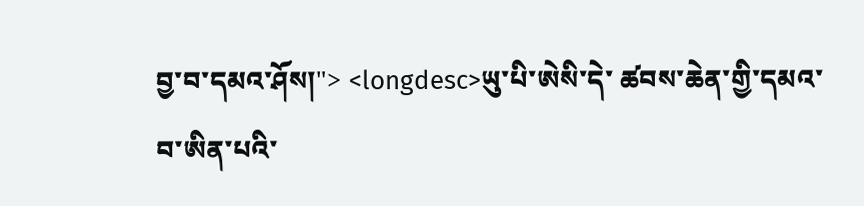བྱ་བ་དམའ་ཤོས།"> <longdesc>ཡུ་པི་ཨེསི་དེ་ ཚབས་ཆེན་གྱི་དམའ་བ་ཨིན་པའི་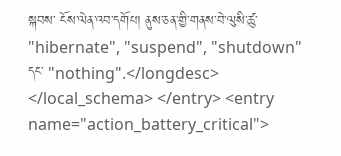སྐབས་ ངོས་ལེན་འབ་དགོཔ། ནུས་ཅན་གྱི་གནས་བེ་ལུསི་ཚུ་ "hibernate", "suspend", "shutdown" དང་ "nothing".</longdesc> </local_schema> </entry> <entry name="action_battery_critical">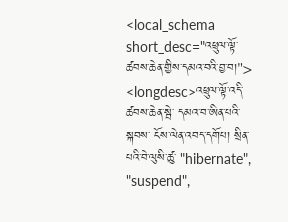<local_schema short_desc="འཕྲུལ་ལྟོ་ཚབས་ཆེན་གྱིས་དམའ་བའི་བྱ་བ།"> <longdesc>འཕྲུལ་ལྟོ་འདི་ཚབས་ཆེན་སྦེ་ དམའ་བ་ཨིན་པའི་སྐབས་ ངོས་ལེན་འབད་དགོཔ། སྲིན་པའི་བེ་ལུསི་ཚུ་ "hibernate", "suspend",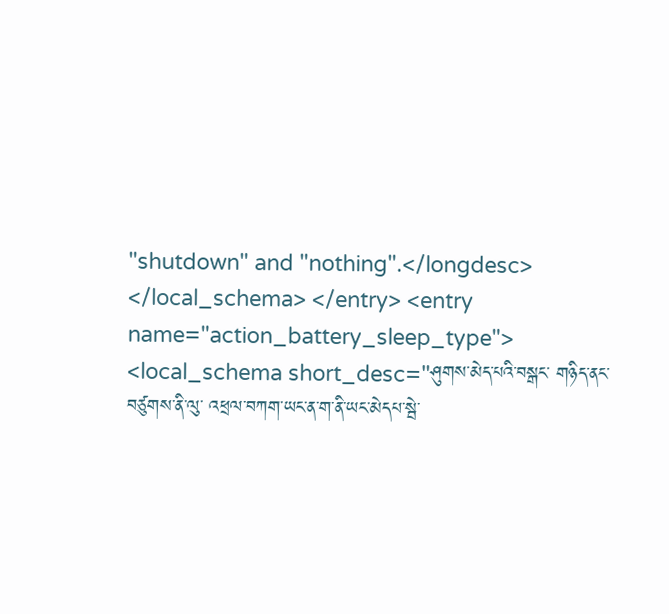"shutdown" and "nothing".</longdesc> </local_schema> </entry> <entry name="action_battery_sleep_type"> <local_schema short_desc="ཤུགས་མེད་པའི་བསྒང་ གཉིད་ནང་བཙུགས་ནི་ལུ་ འཕྲལ་བཀག་ཡང་ན་ག་ནི་ཡང་མེདཔ་སྦེ་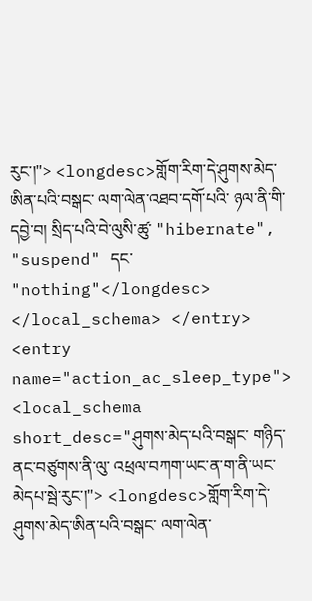རུང་།"> <longdesc>གློག་རིག་དེ་ཤུགས་མེད་ཨིན་པའི་བསྒང་ ལག་ལེན་འཐབ་དགོ་པའི་ ཉལ་ནི་གི་དབྱེ་བ། སྲིད་པའི་བེ་ལུསི་ཚུ་ "hibernate", "suspend" དང་ "nothing"</longdesc> </local_schema> </entry> <entry name="action_ac_sleep_type"> <local_schema short_desc="ཤུགས་མེད་པའི་བསྒང་ གཉིད་ནང་བཙུགས་ནི་ལུ་ འཕྲལ་བཀག་ཡང་ན་ག་ནི་ཡང་མེདཔ་སྦེ་རུང་།"> <longdesc>གློག་རིག་དེ་ཤུགས་མེད་ཨིན་པའི་བསྒང་ ལག་ལེན་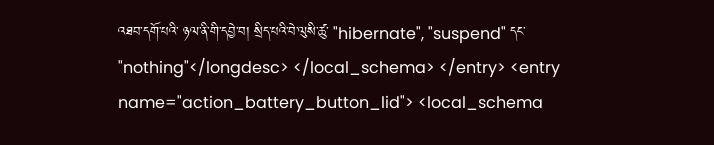འཐབ་དགོ་པའི་ ཉལ་ནི་གི་དབྱེ་བ། སྲིད་པའི་བེ་ལུསི་ཚུ་ "hibernate", "suspend" དང་ "nothing"</longdesc> </local_schema> </entry> <entry name="action_battery_button_lid"> <local_schema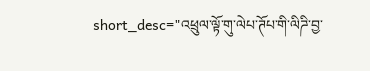short_desc="འཕྲུལ་ལྟོ་གུ་ལེཔ་ཊོཔ་གི་ལིཌི་བྱ་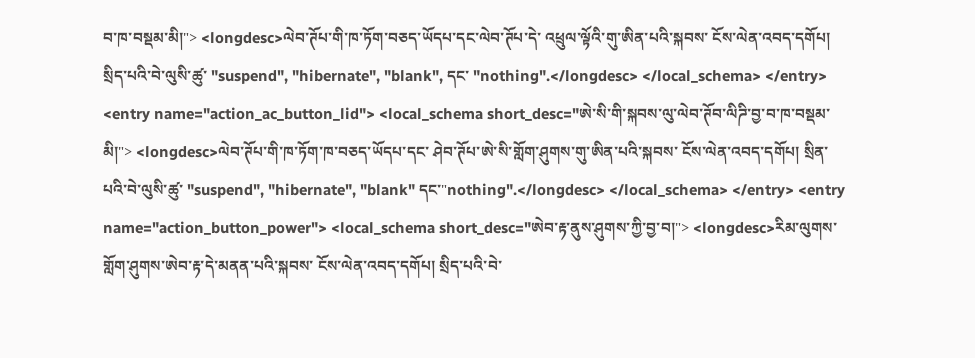བ་ཁ་བསྡམ་མི།"> <longdesc>ལེབ་ཊོཔ་གི་ཁ་ཏོག་བཅད་ཡོདཔ་དང་ལེབ་ཊོཔ་དེ་ འཕྲུལ་ལྟོའི་གུ་ཨིན་པའི་སྐབས་ ངོས་ལེན་འབད་དགོཔ། སྲིད་པའི་བེ་ལུསི་ཚུ་ "suspend", "hibernate", "blank", དང་ "nothing".</longdesc> </local_schema> </entry> <entry name="action_ac_button_lid"> <local_schema short_desc="ཨེ་སི་གི་སྐབས་ལུ་ལེབ་ཊོབ་ལིཌི་བྱ་བ་ཁ་བསྡམ་མི།"> <longdesc>ལེབ་ཊོཔ་གི་ཁ་ཏོག་ཁ་བཅད་ཡོདཔ་དང་ ཤེབ་ཊོཔ་ཨེ་སི་གློག་ཤུགས་གུ་ཨིན་པའི་སྐབས་ ངོས་ལེན་འབད་དགོཔ། སྲིན་པའི་བེ་ལུསི་ཚུ་ "suspend", "hibernate", "blank" དང་"nothing".</longdesc> </local_schema> </entry> <entry name="action_button_power"> <local_schema short_desc="ཨེབ་རྟ་ནུས་ཤུགས་ཀྱི་བྱ་བ།"> <longdesc>རིམ་ལུགས་གློག་ཤུགས་ཨེབ་རྟ་དེ་མནན་པའི་སྐབས་ ངོས་ལེན་འབད་དགོཔ། སྲིད་པའི་བེ་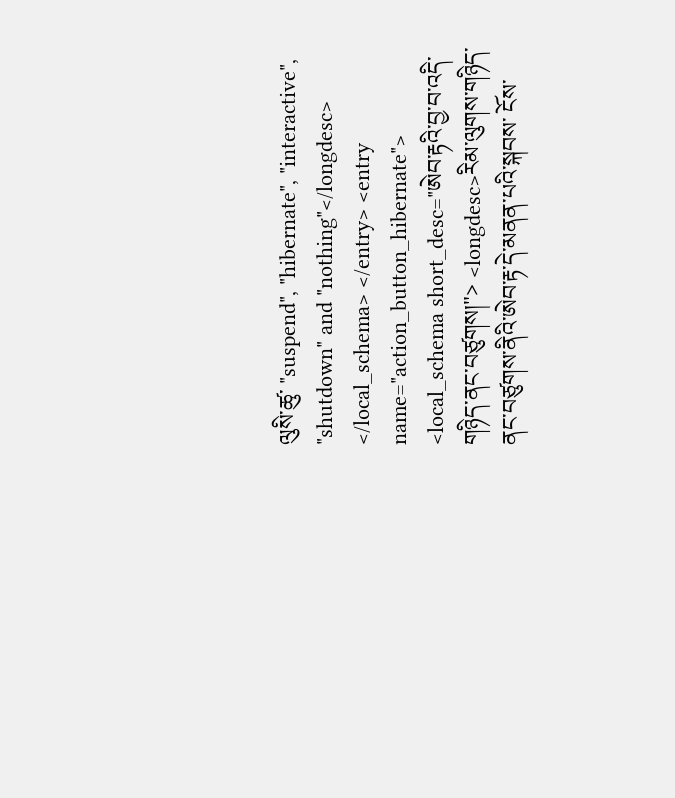ལུསི་ཚུ་ "suspend", "hibernate", "interactive", "shutdown" and "nothing"</longdesc> </local_schema> </entry> <entry name="action_button_hibernate"> <local_schema short_desc="ཨེབ་རྟའི་བྱ་བ་འདི་གཉིད་ནང་བཙུགས།"> <longdesc>རིམ་ལུགས་གཉིད་ནང་བཙུགས་ནིའི་ཨེབ་རྟ་དེ་མནན་པའི་སྐབས་ ངོས་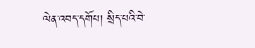ལེན་འབད་དགོཔ། སྲིད་པའི་བེ་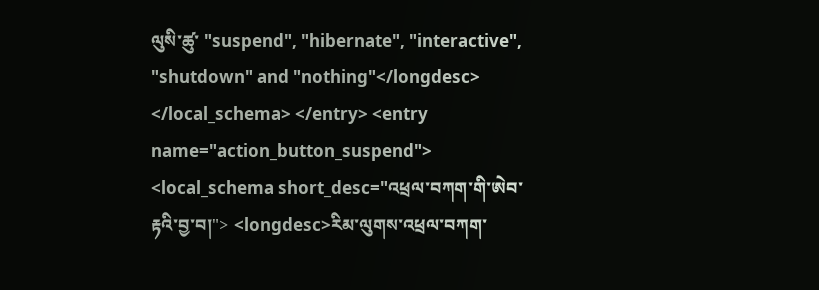ལུསི་ཚུ་ "suspend", "hibernate", "interactive", "shutdown" and "nothing"</longdesc> </local_schema> </entry> <entry name="action_button_suspend"> <local_schema short_desc="འཕྲལ་བཀག་གི་ཨེབ་རྟའི་བྱ་བ།"> <longdesc>རིམ་ལུགས་འཕྲལ་བཀག་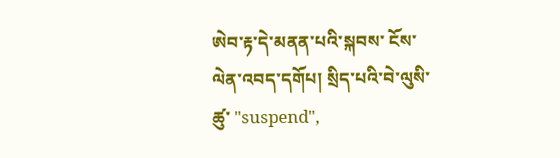ཨེབ་རྟ་དེ་མནན་པའི་སྐབས་ ངོས་ལེན་འབད་དགོཔ། སྲིད་པའི་བེ་ལུསི་ཚུ་ "suspend",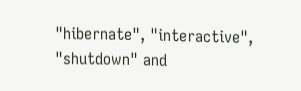"hibernate", "interactive", "shutdown" and